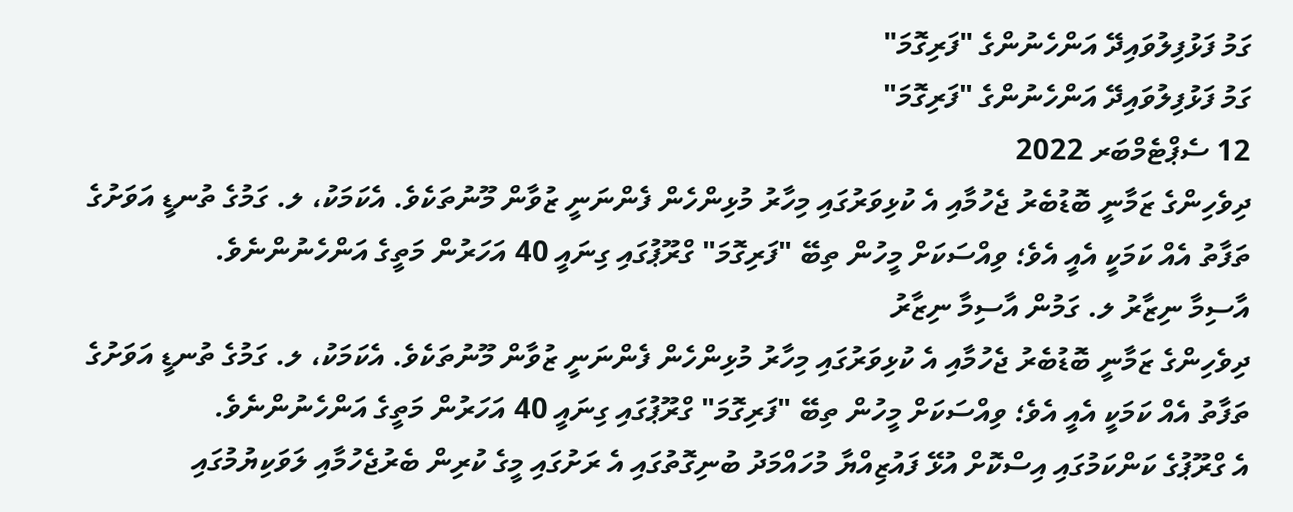ގަމު ފަޅުފިލުވައިދޭ އަންހެނުންގެ "ފަރިގޮމަ"
ގަމު ފަޅުފިލުވައިދޭ އަންހެނުންގެ "ފަރިގޮމަ"
12 ސެޕްޓެމްބަރ 2022
ދިވެހިންގެ ޒަމާނީ ބޮޑުބެރު ޖެހުމާއި އެ ކުޅިވަރުގައި މިހާރު މުޅިންހެން ފެންނަނީ ޒުވާން މޫނުތަކެވެ. އެކަމަކު، ލ. ގަމުގެ ތުނޑީ އަވަށުގެ ތަފާތު އެއް ކަމަކީ އެއީ އެވެ؛ ވިއްސަކަށް މީހުން ތިބޭ "ފަރިގޮމަ" ގްރޫޕުގައި ގިނައީ 40 އަހަރުން މަތީގެ އަންހެނުންނެވެ.
އާސިމާ ނިޒާރު ލ. ގަމުން އާސިމާ ނިޒާރު
ދިވެހިންގެ ޒަމާނީ ބޮޑުބެރު ޖެހުމާއި އެ ކުޅިވަރުގައި މިހާރު މުޅިންހެން ފެންނަނީ ޒުވާން މޫނުތަކެވެ. އެކަމަކު، ލ. ގަމުގެ ތުނޑީ އަވަށުގެ ތަފާތު އެއް ކަމަކީ އެއީ އެވެ؛ ވިއްސަކަށް މީހުން ތިބޭ "ފަރިގޮމަ" ގްރޫޕުގައި ގިނައީ 40 އަހަރުން މަތީގެ އަންހެނުންނެވެ.
އެ ގްރޫޕުގެ ކަންކަމުގައި އިސްކޮށް އުޅޭ ފައުޒިއްޔާ މުހައްމަދު ބުނިގޮތުގައި އެ ރަށުގައި މީގެ ކުރިން ބެރުޖެހުމާއި ލަވަކިޔުމުގައި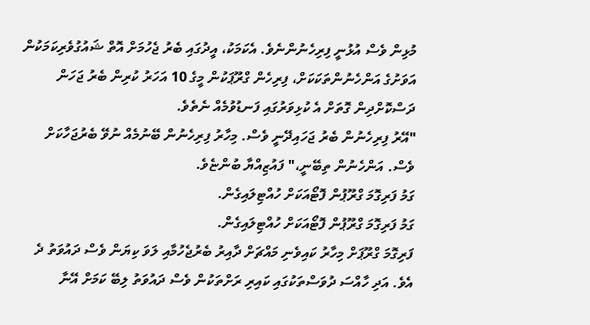މުޅިން ވެސް އުޅުނީ ފިރިހެނުންނެވެ. އެކަމަކު، އީދުގައި ބެރު ޖެހުމަށް އޮތް ޝައުގުވެރިކަމަކުން އަވަށުގެ އަންހެނުންތަކަކަށް، ފިރިހެން ގްރޫޕަކުން މީގެ 10 އަހަރު ކުރިން ބެރު ޖަހަން ދަސްކޮށްދިން ގޮތަށް އެ ކުޅިވަރުގައި ފަނޑުވުމެއް ނެތެވެ.
"އޭރު ފިރިހެނުން ބެރު ޖަހައިދޭނީ ވެސް. މިހާރު ފިރިހެނުން ބޭނުމެއް ނުވޭ ބެރުޖަހާކަށް ވެސް. އަންހެނުން ތިބޭނީ،" ފައުޒިއްޔާ ބުންޏެވެ.
ގަމު ފަރިގޮމަ ގްރޫޕުން ފޮޓޯއަކަށް ހުއްޓިލައިގެން.
ގަމު ފަރިގޮމަ ގްރޫޕުން ފޮޓޯއަކަށް ހުއްޓިލައިގެން.
ފަރިގޮމަ ގްރޫޕަށް މިހާރު ކައިވެނި މައްޗަށް ދާއިރު ބެރުޖެހުމާއި ލަވަ ކިޔަން ވެސް ދައުވަތު ދެ އެވެ. އަދި ހާއްސަ ދުވަސްތަކުގައި ކައިރި ރަށްތަކުން ވެސް ދައުވަތު ލިބޭ ކަމަށް އޭނާ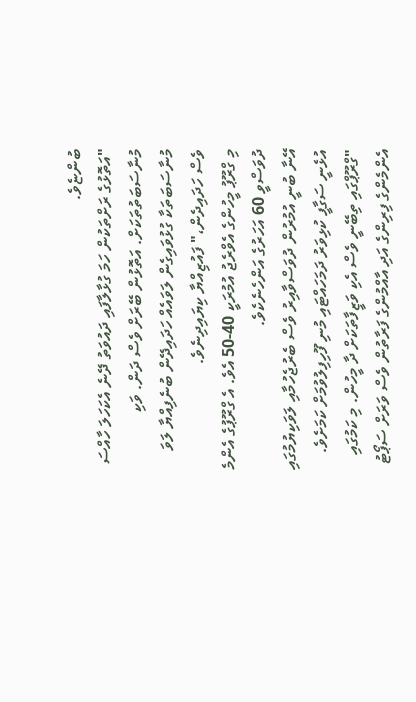ބުންޏެވެ.
"އަތޮޅުގެ ރަށްތަކުން ހަމަ ގުޅާލާފައި ދައުވަތު ދޭނެ އެކަހަލަ ހާއްސަ މުނާސަބަތުތަކަށް. އަތޮޅުން ބޭރަށް ވެސް ދަން. ވަކި މުނާސަބަތަކާ ގުޅުވައިގެން ލަވައެއް ހަދައިދޭން ބުނެފިއްޔާ ލަވަ ވެސް ހަދައިދެން،" ފައުޒިއްޔާ ކިޔައިދިނެވެ.
މި ގްރޫޕު މީހުންގެ އެވްރެޖު އުމުރަކީ 40-50 އެވެ. އެ ގްރޫޕުގެ އެންމެ ދުވަސްވީ 60 އަހަރުގެ އަންހެނެކެވެ.
އޭނާ ބުނީ އުމުރުން ދުވަސްވާއިރު ވެސް ބެރުޖެހުމާއި ލަވަކިޔުމުގައި އުޅެނީ ސަގާފީ ކުޅިވަރު ދަމަހައްޓައި މުނި ފޫހިފިލުވުމަށް ކަމަށެވެ.
"ގްރޫޕްގައި ތިބޭނީ ވެސް އެކި ވަޒީފާތަކަށް ދާ މީހުން. މި ކަމުގައި އެންމެންގެ ފިރިންގެ އަދި އާއްމުންގެ ފަރާތުން ވެސް ވަރަށް ސަޕޯޓު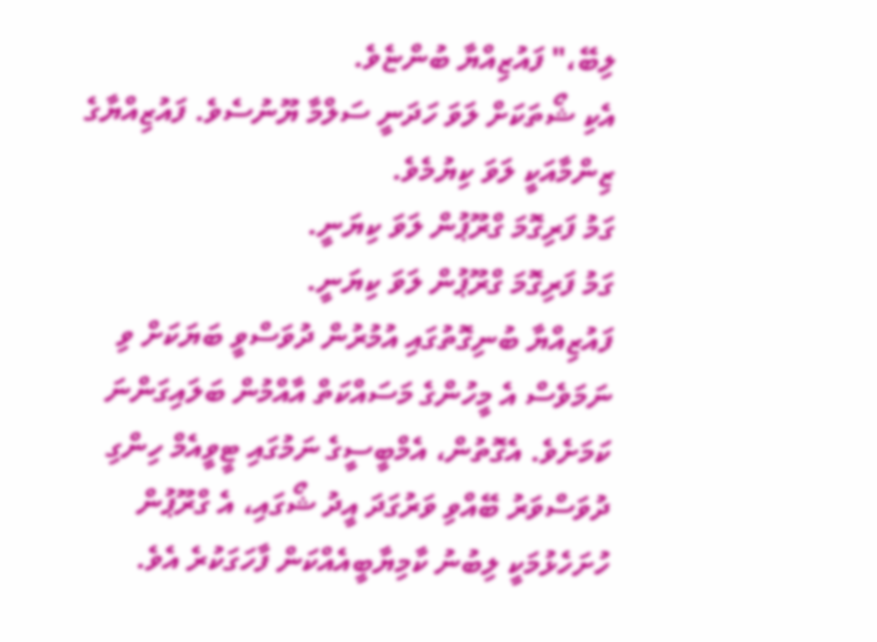ލިބޭ،" ފައުޒިއްޔާ ބުންޏެވެ.
އެކި ޝޯތަކަށް ލަވަ ހަދަނީ ސަލްމާ ޔޫނުސެވެ. ފައުޒިއްޔާގެ ޒިންމާއަކީ ލަވަ ކިޔުމެވެ.
ގަމު ފަރިގޮމަ ގްރޫޕުން ލަވަ ކިޔަނީ.
ގަމު ފަރިގޮމަ ގްރޫޕުން ލަވަ ކިޔަނީ.
ފައުޒިއްޔާ ބުނިގޮތުގައި އުމުރުން ދުވަސްވީ ބަޔަކަށް ވި ނަމަވެސް އެ މީހުންގެ މަސައްކަތް އާއްމުން ބަލައިގަންނަ ކަމަށެވެ. އެގޮތުން، އެމްބީސީގެ ނަމުގައި ޓީވީއެމް ހިންގި ދުވަސްވަރު ބޭއްވި ވަރުގަދަ އީދު ޝޯގައި، އެ ގްރޫޕުން ހުށަހެޅުމަކީ ލިބުނު ކާމިޔާބީއެއްކަން ފާހަގަކުރެ އެވެ.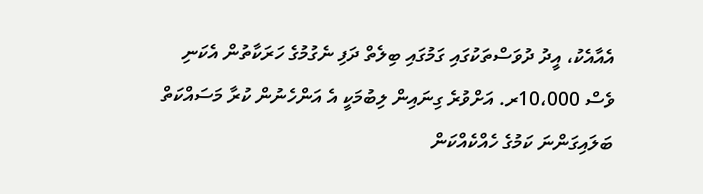އެއާއެކު، އީދު ދުވަސްތަކުގައި ގަމުގައި ބިލެތް ދަފި ނެގުމުގެ ހަރަކާތުން އެކަނި ވެސް 10،000ރ. އަށްވުރެ ގިނައިން ލިބުމަކީ އެ އަންހެނުން ކުރާ މަސައްކަތް ބަލައިގަންނަ ކަމުގެ ހެއްކެއްކަން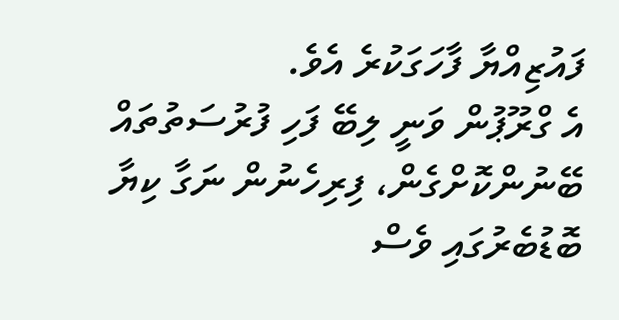ފައުޒިއްޔާ ފާހަގަކުރެ އެވެ.
އެ ގްރޫޕުން ވަނީ ލިބޭ ފަހި ފުރުސަތުތައް ބޭނުންކޮށްގެން، ފިރިހެނުން ނަގާ ކިޔާ ބޮޑުބެރުގައި ވެސް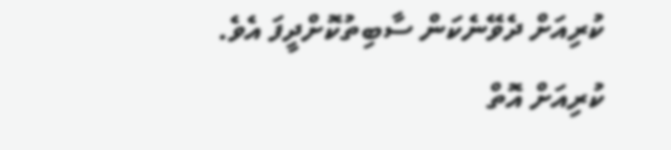ކުރިއަށް ދެވޭނެކަން ސާބިތުކޮށްދީފަ އެވެ. ކުރިއަށް އޮތް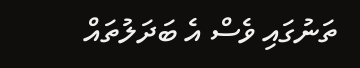ތަނުގައި ވެސް އެ ބަދަލުތައް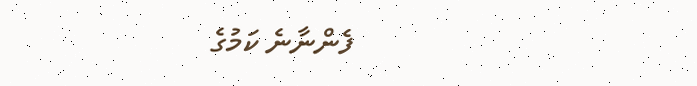ފެންނާނެ ކަމުގެ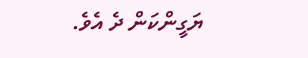ޔަގީންކަން ދެ އެވެ.